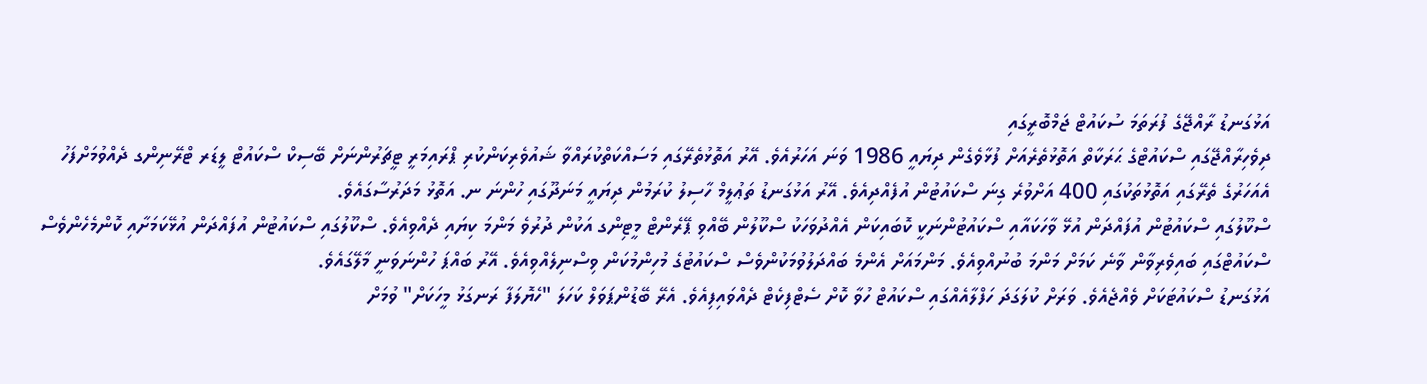އަޅުގަނޑު ރާއްޖޭގެ ފުރަތަމަ ސުކައުޓް ޖަމްބޮރީގައި
ދިވެހިރާއްޖޭގައި ސްކައުޓްގެ ޙަރަކާތް އަތޮޅުތެރެއަށް ފުޅާވެގެން ދިޔައީ 1986 ވަނަ އަހަރުއެވެ. އޭރު އަތޮޅުތެރޭގައި މަސައްކަތްކުރައްވާ ޝައުވެރިކަންކުރި ޕްރައިމަރީ ޓީޗަރުންނަށް ބޭސިކް ސްކައުޓް ލީޑަރ ޓްރޭނިންގ ދެއްވުމަށްފަހު އެއަހަރުގެ ތެރޭގައި އަތޮޅުތަކުގައި 400 އަށްވުރެ ގިނަ ސްކައުޓުން އުފެއްދިއެވެ. އޭރު އަޅުގަނޑު ތަޢުލީމް ހާސިލު ކުރަމުން ދިޔައީ މަނަދޫގައި ހުންނަ ނ. އަތޮޅު މަދަރުސާގައެވެ.
ސްކޫލުގައި ސްކައުޓުން އުފައްދަން އުޅޭ ވާހަކައާއި ސްކައުޓުންނަކީ ކޮބައިކަން އެއްދުވަހަކު ސްކޫލުން ބޭއްވި ޕޭރެންޓް މީޓިންގ އަކުން ދުރުވެ މަންމަ ކިޔައި ދެއްވިއެވެ. ސްކޫލުގައި ސްކައުޓުން އުފައްދަން އުޅޭކަމަށާއި ކޮންމެހެންވެސް ސްކައުޓްގައި ބައިވެރިވާން ވާނެ ކަމަށް މަންމަ ބުނުއްވިއެވެ. މަންމައަށް އެންމެ ބައްދަލުވުމަކުންވެސް ސްކައުޓުގެ މުހިންމުކަން ވިސްނިލެއްވިއެވެ. އޭރު ބައްޕަ ހުންނަވަނީ މާލޭގައެވެ.
އަޅުގަނޑު ސްކައުޓަކަށް ވެއްޖެއެވެ. ވަރަށް ކުލަގަދަ ހަފްލާއެއްގައި ސްކައުޓް ހުވާ ކޮށް ސެޓްފިކެޓް ދެއްވައިފިއެވެ. އެރޭ ބޭޑުންޕަވަލް ކަހަލަ "ހެޔޮލަފާ ރަނގަޅު މީހަކަށް" ވުމަށް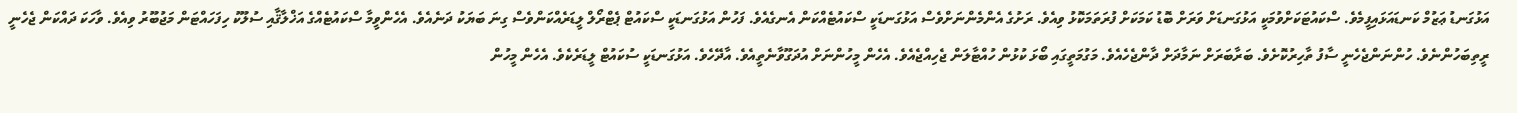އަޅުގަނޑު ޢަޒުމް ކަނޑައަޅައިފީމެވެ. ސްކައުޓަކަށްވުމަކީ އަޅުގަނޑަށް ވަރަށް ބޮޑު ކަމަކަށް ފުރަތަމަކޮޅު ވިއެވެ. ރަށުގެ އެންމެންނަށްވެސް އަޅުގަނޑަކީ ސްކައުޓެއްކަން އެނގެއެވެ. ފަހުން އަޅުގަނޑަކީ ސްކައުޓް ޕެޓްރޯލް ލީޑަރެއްކަންވެސް ގިނަ ބަޔަކު ދަނެއެވެ. އެހެންވީމާ ސްކައުޓެއްގެ އަޚްލާޤާއި ސުލޫކު ހިފަހައްޓަން މަޖުބޫރު ވިއެވެ. ވާހަކަ ދައްކަން ޖެހެނީ ރީތިބަހުންނެވެ. ހުންނަންޖެހެނީ ސާފު ތާހިރުކޮށެވެ. ބަރާބަރަށް ނަމާދަށް ދާންޖެހެއެވެ. މަގުމަތީގައި ބޯޅަ ކުޅުން ހުއްޓާލަން ޖެހިއްޖެއެވެ. އެހެން މީހުންނަށް އުދަގޫވާނެތީއެވެ. އާދޭހެވެ. އަޅުގަނޑަކީ ސުކައުޓް ލީޑަރެކެވެ. އެހެން މީހުން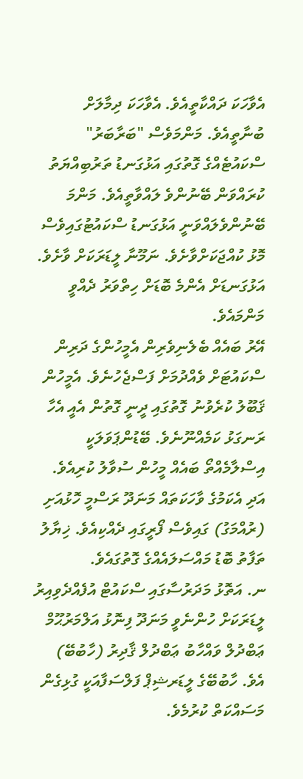އެވާހަކަ ދައްކާތީއެވެ. އެވާހަކަ ދިމާލަށް ބުނާތީއެވެ. މަންމަވެސް "ބަރާބަރު" ސްކައުޓެއްގެ ގޮތުގައި އަޅުގަނޑު ތަރުބިއްޔަތު ކުރައްވަން ބޭނުންވެ ލައްވާތީއެވެ. މަންމަ ބޭނުންވެލައްވަނީ އަޅުގަނޑު ސްކައުޓުގައިވެސް މޮޅު ކުއްޖަކަށްވާށެވެ. ނަމޫނާ ލީޑަރަކަށް ވާށެވެ. އަޅުގަނޑަށް އެންމެ ބޮޑަށް ހިތްވަރު ދެއްވީ މަންމައެވެ.
އޭރު ބައެއް ބެލެނިވެރިން އެމީހުންގެ ދަރިން ސްކައުޓަށް ވެއްދުމަށް ފަސްޖެހުނެވެ. އެމީހުން ޤަބޫލު ކުރެވުނު ގޮތުގައި ދީނީ ގޮތުން އެއީ އެހާ ރަނގަޅު ކަމެއްނޫނެވެ. ބޭޑުންޕަވަލަކީ އިސްލާމެއްތޯ ބައެއް މީހުން ސުވާލު ކުރިއެވެ. އަދި އެކަމުގެ ވާހަކަތައް މަނަދޫ ރަސްމީ ހޮޅުއަށި (ރުއްމަގު) ގައިވެސް ފޯރީގައި ދެއްކިއެވެ. ޚިޔާލު ތަފާތު ބޮޑު މައްސަލައެއްގެ ގޮތުގައެވެ.
ނ. އަތޮޅު މަދަރުސާގައި ސްކައުޓް އުފެއްދެވިއިރު ލީޑަރަކަށް ހުންނެވީ މަނަދޫ ފިނޮޅު އަލްމަރުޙޫމް ޢަބްދުލް ވައްހާބު ޢަބްދުލް ޤާދިރު (ހާބުބޭ) އެވެ. ހާބުބޭގެ ލީޑަރޝިޕް ފަލްސަފާއަކީ ގުޅިގެން މަސައްކަތް ކުރުމެވެ.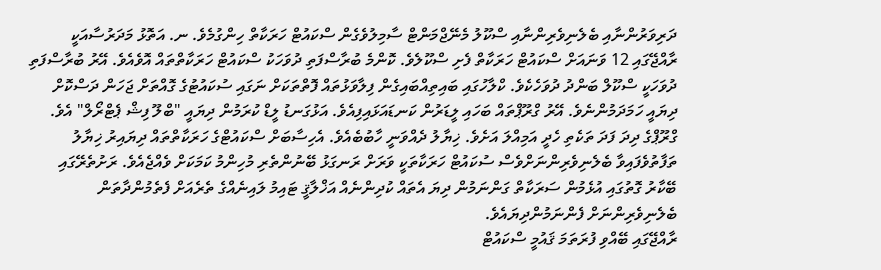ދަރިވަރުންނާއި ބެލެނިވެރިންނާއި ސްކޫލު މެނޭޖްމަންޓް ސާމިލުވެގެން ސްކައުޓް ހަރަކާތް ހިންގުމެވެ. ނ. އަތޮޅު މަދަރުސާއަކީ ރާއްޖޭގައި 12 ވަނައަށް ސްކައުޓް ހަރަކާތް ފެށި ސްކޫލެވެ. ކޮންމެ ބުރާސްފަތި ދުވަހަކު ސްކައުޓް ހަރަކާތްތައް އޮވެއެވެ. އޭރު ބުރާސްފަތި ދުވަހަކީ ސްކޫލް ބަންދު ދުވަހެކެވެ. ކްލާހުގައި ބައިތިއްބައިގެން ފިލާވަޅުތައް ފޮތްތަކަށް ނަގައި ސުކައުޓުގެ ގޮއްތަށް ޖަހަން ދަސްކޮށް ދިޔައީ ހަމަދަމުންނެވެ. އޭރު ގްރޫޕްތައް ބަހައި ލީޑަރުން ކަނޑައަޅައިފިއެވެ. އަޅުގަނޑު ލީޑް ކުރަމުން ދިޔައީ "ބްލޫ ފިޝް ޕެޓްރޯލް" އެވެ. ގްރޫޕްގެ ދިދަ ފަދަ ތަކެތި ހެދީ އަމިއްލަ އަށެވެ. ޚިޔާލު ދެއްވަނީ ހާބުބެއެވެ. އެހިސާބަށް ސްކައުޓްގެ ހަރަކާތްތައް ދިޔައިރު ޚިޔާލު ތަފާތުވެފައިވާ ބެލެނިވެރިންނަށްވެސް ސުކައުޓް ހަރަކާތަކީ ވަރަށް ރަނގަޅު ބޭނުންތެރި މުހިންމު ކަމަކަށް ވެއްޖެއެވެ. ރަށުތެރޭގައި ބޭކާރު ގޮތުގައި އުޅެމުން ސަރަކާތް ގަންނަމުން ދިޔަ އެތައް ކުދިންނެއް އަޚްލާޤީ ޓައިމު ލައިނެއްގެ ތެރެއަށް ފެތެމުންދާތަން ބެލެނިވެރިންނަށް ފެންނަމުންދިޔައެވެ.
ރާއްޖޭގައި ބޭއްވި ފުރަތަމަ ޤައުމީ ސްކައުޓް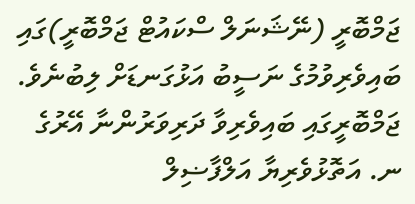ޖަމްބޮރީ (ނޭޝަނަލް ސްކައުޓް ޖަމްބޮރީ)ގައި ބައިވެރިވުމުގެ ނަސީބު އަޅުގަނޑަށް ލިބުނެވެ. ޖަމްބޮރީގައި ބައިވެރިވާ ދަރިވަރުންނާ އޭރުގެ ނ. އަތޮޅުވެރިޔާ އަލްފާޟިލް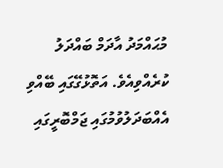މުޙައްމަދު އާދަމް ބައްދަލު ކުރެއްވިއެވެ. އަތޮޅުގޭގައި ބޭއްވި އެއްބަދަލުވުމުގައި ޖަމްބޮރީގައި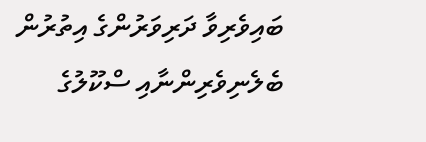ބައިވެރިވާ ދަރިވަރުންގެ އިތުރުން ބެލެނިވެރިންނާއި ސްކޫލުގެ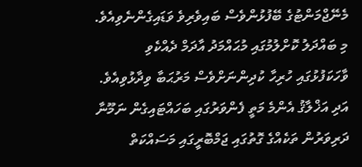މެނޭޖްމަންޓުގެ ބޭފުޅުންވެސް ބައިވެރިވެ ވަޑައިގެންނެވިއެވެ. މި ބައްދަލު ކޮށްލުމުގައި މުޙައްމަދު އާދަމް ދެއްކެވި ވާހަކަފުޅުގައި ހުރިހާ ކުދިންނަށްވެސް މަރުޙަބާ ވިދާޅުވިއެވެ. އަދި އަޚްލާޤު އެންމެ މަތީ ފެންވަރުގައި ބަހައްޓައިގެން ނަމޫނާ ދަރިވަރުން ތަކެއްގެ ގޮތުގައި ޖަމްބޮރީގައި މަސައްކަތް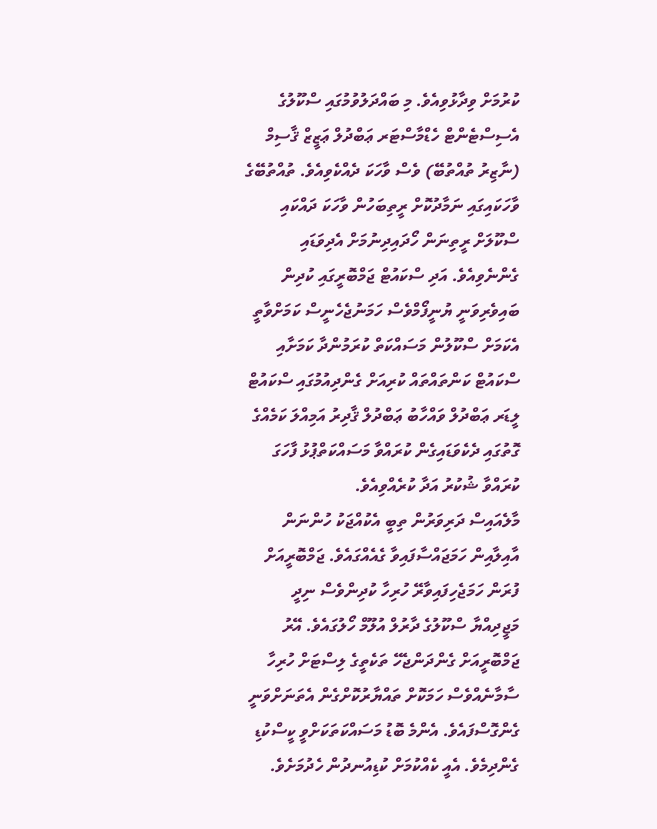ކުރުމަށް ވިދާޅުވިއެވެ. މި ބައްދަލުވުމުގައި ސްކޫލުގެ އެސިސްޓެންޓް ހެޑްމާސްޓަރ ޢަބްދުލް ޢަޒީޒް ޤާސިމް (ނާޒިރު ތުއްތުބޭ) ވެސް ވާހަކަ ދެއްކެވިއެވެ. ތުއްތުބޭގެ ވާހަކައިގައި ނަމާދުކޮށް ރީތިބަހުން ވާހަކަ ދައްކައި ސްކޫލަށް ރީތިނަން ހޯދައިދިނުމަށް އެދިވަޑައި ގެންނެވިއެވެ. އަދި ސްކައުޓް ޖަމްބޮރީގައި ކުދިން ބައިވެރިވަނީ ޔުނީފޯމްވެސް ހަމަނުޖެހެނީސް ކަމަށްވާތީ އެކަމަށް ސްކޫލުން މަސައްކަތް ކުރަމުންދާ ކަމަށާއި ސްކައުޓް ކަންތައްތައް ކުރިއަށް ގެންދިއުމުގައި ސްކައުޓް ލީޑަރ ޢަބްދުލް ވައްހާބު ޢަބްދުލް ޤާދިރު އަމިއްލަ ކަމެއްގެ ގޮތުގައި ދެކެވަޑައިގެން ކުރައްވާ މަސައްކަތްޕުޅު ފާހަގަ ކުރައްވާ ޝުކުރު އަދާ ކުރެއްވިއެވެ.
މާލެއައިސް ދަރިވަރުން ތިބީ އެކުއްޖަކު ހުންނަން އާއިލާއިން ހަމަޖައްސާފައިވާ ގެއެއްގައެވެ. ޖަމްބޮރީއަށް ފުރަން ހަމަޖެހިފައިވާރޭ ހުރިހާ ކުދިންވެސް ނިދީ މަޖީދިއްޔާ ސްކޫލުގެ ދާރުލް އުލޫމް ހޯލުގައެވެ. އޭރު ޖަމްބޮރީއަށް ގެންދަންޖެހޭ ތަކެތީގެ ލިސްޓަށް ހުރިހާ ސާމާނެއްވެސް ހަމަކޮށް ތައްޔާރުކޮށްގެން އެތަނަށްވަނީ ގެންގޮސްފައެވެ. އެންމެ ބޮޑު މަސައްކަތަކަށްވީ ކީސްކުޑި ގެންދިމެވެ. އެއީ ކެއްކުމަށް ކުޑިއުނދުން ހެދުމަށެވެ.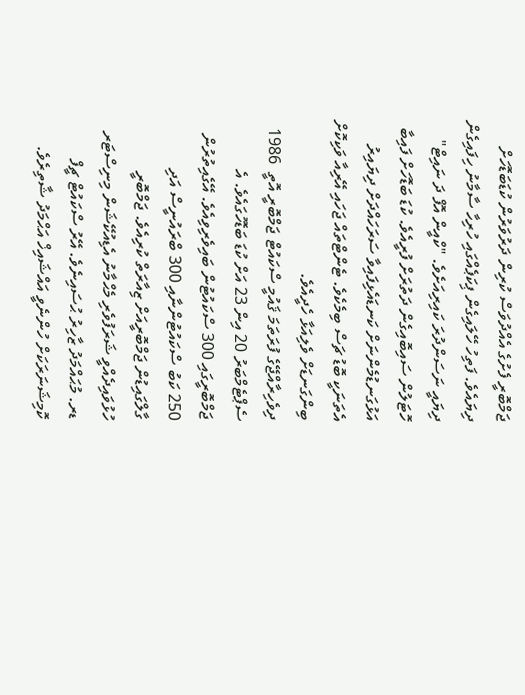ޖަމްބޮރީ ފެށުގެ އެއްދުވަސް ކުރިން ދަރުވަރުން ކުޑަބަޑޮހަށް ދިޔައެވެ. ފަތިހު ހޭލައިގެން ޕިކަޕެއްގައި ހުރިހާ ސާމާނު ހިފައިގެން ދިޔައީ ނަސަންދުރަ ކައިރިއަށެވެ. "ކްއީން އޮފް ދަ ނައިޓް" ހޮޓަލުން ސައިބޮއިގެން ދަތުރަށް ފުރީއެވެ. ކުޑަ ބަޑޮހަށް ފައިބާ އަޅުގަނޑުމެންނަށް ކަނޑައެޅިފައިވާ ސަރަހައްދަށް ދިޔައިރު އެތަނަކީ ބޮޑު ޗަސް ބިމެކެވެ. ޓެންޓްތައް ޖަހައި އޭރިއާ ވަކިކޮށް ބިންގަނޑަށް ވެލިއަޅާ ހެދީއެވެ.
ދިވެހިރާއްޖޭގެ ފުރަތަމަ ޤައުމީ ސްކައުޓް ޖަމްބޮރީ އޮތީ  1986 ސެޕްޓެމްބަރު 20 އިން 23 އަށް ކުޑަ ބަޑޮހުގައެވެ. އެ ޖަމްބޮރީގައި 300 ސްކައުޓުން ބައިވެރިވިއެވެ. އޭގެއިތުރުން 250 ކަބު ސްކައުޓުންނާއި 300 ބްރައުނީސް އަދި ގާލްގައިޑުން ޖަމްބޮރީއަށް ޒިއާރަތް ކުރިއެވެ. ޖަމްބޮރީ ހުޅުވައިދެއްވީ ޝަރަފުވެރި މެޙްމާނު އެޑިއުކޭޝަން މިނިސްޓަރ ޑރ. މުޙައްމަދު ޒާހިރު ޙުސައިނެވެ. އޭރު ސްކައުޓް ޗީފް ކޮމިޝަނަރަކަށް ހުންނެވީ އައްޝައިޚް އަޙްމަދު ޝާތިރެވެ.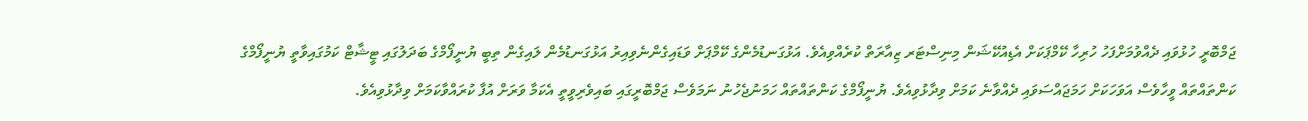ޖަމްބޮރީ ހުޅުވައި ދެއްވުމަށްފަހު ހުރިހާ ކޭމްޕަކަށް އެޑިއުކޭޝަން މިނިސްޓަރ ޒިއާރަތް ކުރެއްވިއެވެ. އަޅުގަނޑުމެންގެ ކޭމްޕަށް ވަޑައިގެންނެވިއިރު އަޅުގަނޑުމެން ލައިގެން ތިބީ ޔުނީފޯމްގެ ބަދަލުގައި ޓީޝާޓް ކަމުގައިވާތީ ޔުނީފޯމްގެ ކަންތައްތައް ވީހާވެސް އަވަހަކަށް ހަމަޖައްސަވައި ދެއްވާނެ ކަމަށް ވިދާޅުވިއެވެ. ޔުނީފޯމްގެ ކަންތައްތައް ހަމަނުޖެހުނު ނަމަވެސް ޖަމްބޮރީގައި ބައިވެރިވީތީ އެކަމާ ވަރަށް އުފާ ކުރައްވާކަމަށް ވިދާޅުވިއެވެ.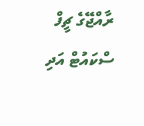ރާއްޖޭގެ ޗީފް ސްކައުޓް އަދި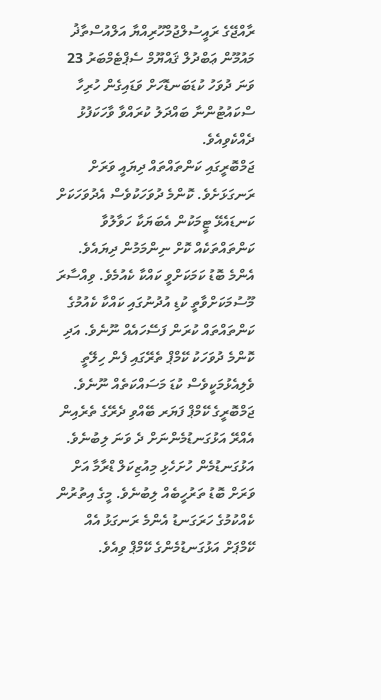ރާއްޖޭގެ ރައީސުލްޖުމްހޫރިއްޔާ އަލްއުސްތާޛު މައުމޫން ޢަބްދުލް ޤައްޔޫމް ސެޕްޓެމްބަރު 23 ވަނަ ދުވަހު ކުޑަބަނޑޮހަށް ވަޑައިގެން ހުރިހާ ސްކައުޓުންނާ ބައްދަލު ކުރައްވާ ވާހަކަފުޅު ދެއްކެވިއެވެ.
ޖަމްބޮރީގައި ކަންތައްތައް ދިޔައީ ވަރަށް ރަނގަޅަށެވެ. ކޮންމެ ދުވަހަކުވެސް އެދުވަހަކަށް ކަނޑައެޅޭ ޓީމަކުން އެބަޔަކާ ހަވާލުވާ ކަންތައްތަކެއް ކޮށް ނިންމަމުން ދިޔައެވެ. އެންމެ ބޮޑު ކަމަކަށްވީ ކައްކާ ކެއުމެވެ. ވިއްސާރަ މޫސުމަކަށްވާތީ ކުޑި އުދުނުގައި ކައްކާ ކެއުމުގެ ކަންތައްތައް ކުރަން ފަސޭހައެއް ނޫނެވެ. އަދި ކޮންމެ ދުވަހަކު ކޭމްޕް ތެރޭގައި ފެން ހިލޭތީ ވެލިއެޅުމަކީވެސް ކުޑަ މަސައްކަތެއް ނޫނެވެ.
ޖަމްބޮރީގެ ކޭމްޕް ފަޔަރ ބޭއްވި ދެރޭގެ ތެރެއިން އެއްރޭ އަޅުގަނޑުމެންނަށް ދެ ވަނަ ލިބުނެވެ. އަޅުގަނޑުމެން ހުށަހެޅި މިއުޒިކަލް ޑްރާމާ އަށް ވަރަށް ބޮޑު ތަރުހީބެއް ލިބުނެވެ. މީގެ އިތުރުން ކެއްކުމުގެ ހަރަގަނޑު އެންމެ ރަނގަޅު އެއް ކޭމްޕަށް އަޅުގަނޑުމެންގެ ކޭމްޕް ވިއެވެ.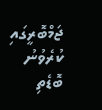ޖަމްބޮރީގައި ކުރެވުނު ބޮޑެތި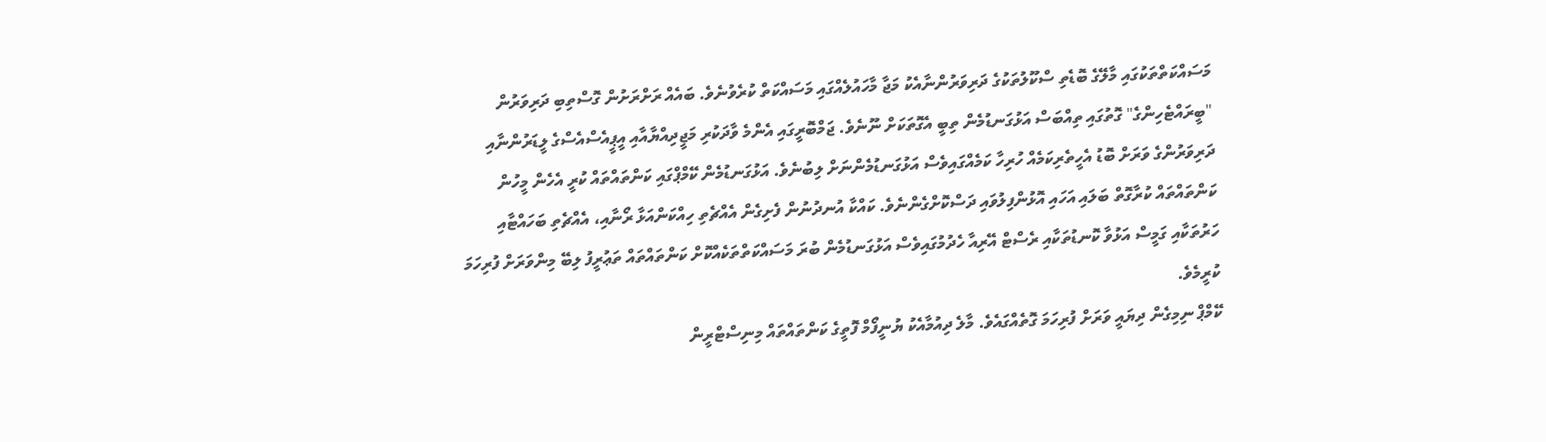މަސައްކަތްތަކުގައި މާލޭގެ ބޮޑެތި ސްކޫލުތަކުގެ ދަރިވަރުންނާއެކު މަޖާ މާހައުލެއްގައި މަސައްކަތް ކުރެވުނެވެ. ބައެއް ރަށްރަށުން ގޮސްތިބި ދަރިވަރުން "ބީރައްޓެހިންގެ" ގޮތުގައި ތިއްބަސް އަޅުގަނޑުމެން ތިބީ އެގޮތަކަށް ނޫނެވެ. ޖަމްބޮރީގައި އެންމެ ވާދަކުރި މަޖީދިއްޔާއާއި އީޕީއެސްއެސްގެ ލީޑަރުންނާއި ދަރިވަރުންގެ ވަރަށް ބޮޑު އެހީތެރިކަމެއް ހުރިހާ ކަމެއްގައިވެސް އަޅުގަނޑުމެންނަށް ލިބުނެވެ. އަޅުގަނޑުމެން ކޭމްޕްގައި ކަންތައްތައް ކުރީ އެހެން މީހުން ކަންތައްތައް ކުރާގޮތް ބަލައި އަހައި އޮޅުންފިލުވައި ދަސްކޮށްގެންނެވެ. ކައްކާ އުނދުނުން ފެށިގެން އެއްޗެތި ހިއްކަންއަޅާ ރޯނާއި، އެއްޗެތި ބަހައްޓާއި ހަރުތަކާއި ގަމީސް އަޅުވާ ކޮނޑުތަކާއި ރެސްޓް އޭރިއާ ހެދުމުގައިވެސް އަޅުގަނޑުމެން ބުރަ މަސައްކަތްތަކެއްކޮށް ކަންތައްތައް ތަޢުރީފު ލިބޭ މިންވަރަށް ފުރިހަމަ ކުރީމެވެ.
ކޭމްޕް ނިމިގެން ދިޔައީ ވަރަށް ފުރިހަމަ ގޮތެއްގައެވެ. މާލެ ދިއުމާއެކު ޔުނީފޯމް ފޮތީގެ ކަންތައްތައް މިނިސްޓްރީން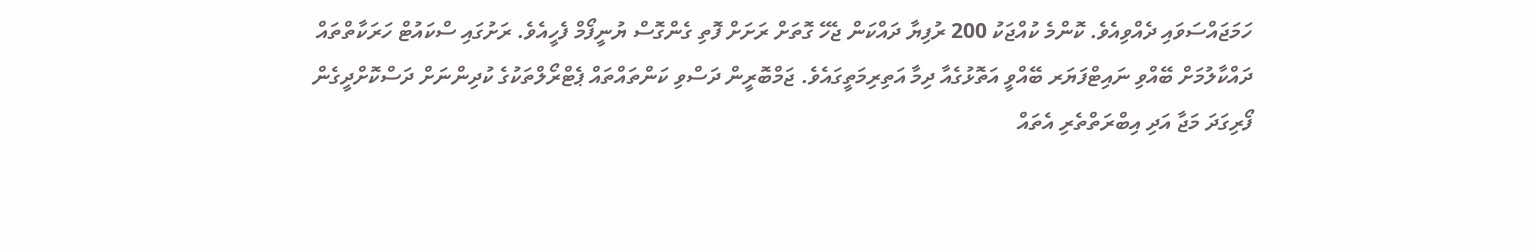ހަމަޖައްސަވައި ދެއްވިއެވެ. ކޮންމެ ކުއްޖަކު 200 ރުފިޔާ ދައްކަން ޖެހޭ ގޮތަށް ރަށަށް ފޮތި ގެންގޮސް ޔުނީފޯމް ފެހީއެވެ. ރަށުގައި ސްކައުޓް ހަރަކާތްތައް ދައްކާލުމަށް ބޭއްވި ނައިޓްފަޔަރ ބޭއްވީ އަތޮޅުގެއާ ދިމާ އަތިރިމަތީގައެވެ. ޖަމްބޮރީން ދަސްވި ކަންތައްތައް ޕެޓްރޯލްތަކުގެ ކުދިންނަށް ދަސްކޮށްދީގެން ފޯރިގަދަ މަޖާ އަދި އިބްރަތްތެރި އެތައް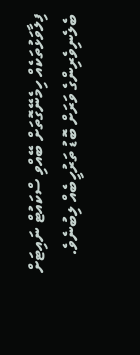ފިލާވަޅުތަކެއް ހިމެނޭގޮތަށް ބޭއްވި ސްކައުޓް ނައިޓަށް ބެލެނިވެރިންގެ ވަރަށް ބޮޑު ތަރުހީބެއް ލިބުނެވެ.